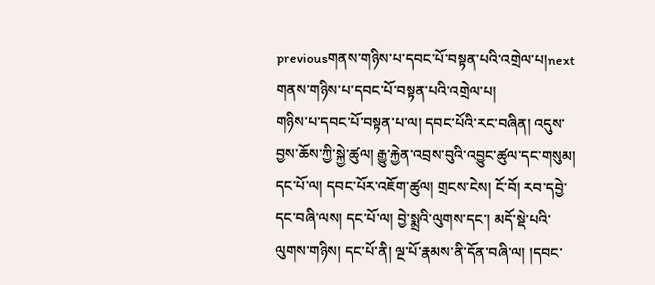previousགནས་གཉིས་པ་དབང་པོ་བསྟན་པའི་འགྲེལ་པ།next
གནས་གཉིས་པ་དབང་པོ་བསྟན་པའི་འགྲེལ་པ།
གཉིས་པ་དབང་པོ་བསྟན་པ་ལ། དབང་པོའི་རང་བཞིན། འདུས་བྱས་ཆོས་ཀྱི་སྐྱེ་ཚུལ། རྒྱུ་རྐྱེན་འབྲས་བུའི་འབྱུང་ཚུལ་དང་གསུམ། དང་པོ་ལ། དབང་པོར་འཇོག་ཚུལ། གྲངས་ངེས། ངོ་བོ། རབ་དབྱེ་དང་བཞི་ལས། དང་པོ་ལ། བྱེ་སྨྲའི་ལུགས་དང་། མདོ་སྡེ་པའི་ལུགས་གཉིས། དང་པོ་ནི། ལྔ་པོ་རྣམས་ནི་དོན་བཞི་ལ། །དབང་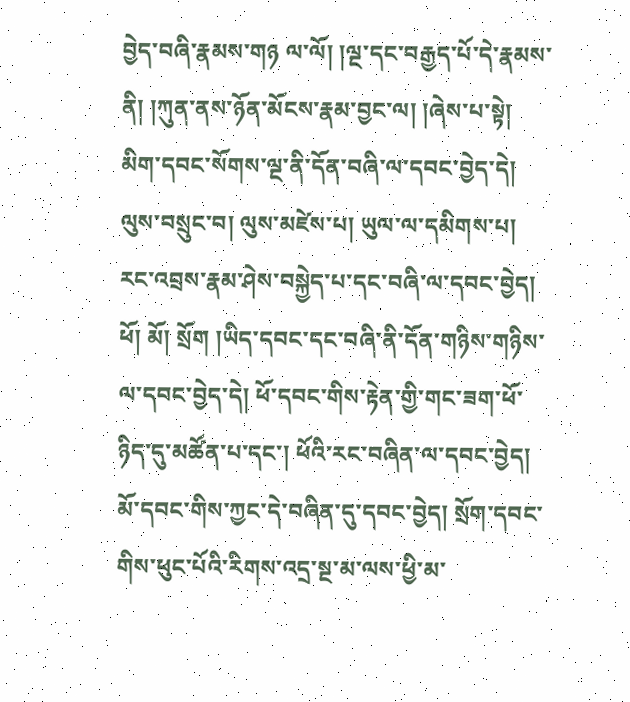བྱེད་བཞི་རྣམས་གཉ ལ་ལོ། །ལྔ་དང་བརྒྱད་པོ་དེ་རྣམས་ནི། །ཀུན་ནས་ཉོན་མོངས་རྣམ་བྱང་ལ། །ཞེས་པ་སྟེ། མིག་དབང་སོགས་ལྔ་ནི་དོན་བཞི་ལ་དབང་བྱེད་དེ། ལུས་བསྲུང་བ། ལུས་མཛེས་པ། ཡུལ་ལ་དམིགས་པ། རང་འབྲས་རྣམ་ཤེས་བསྐྱེད་པ་དང་བཞི་ལ་དབང་བྱེད། ཕོ། མོ། སྲོག །ཡིད་དབང་དང་བཞི་ནི་དོན་གཉིས་གཉིས་ལ་དབང་བྱེད་དེ། ཕོ་དབང་གིས་རྟེན་གྱི་གང་ཟག་ཕོ་ཉིད་དུ་མཚོན་པ་དང་། ཕོའི་རང་བཞིན་ལ་དབང་བྱེད། མོ་དབང་གིས་ཀྱང་དེ་བཞིན་དུ་དབང་བྱེད། སྲོག་དབང་གིས་ཕུང་པོའི་རིགས་འདྲ་སྔ་མ་ལས་ཕྱི་མ་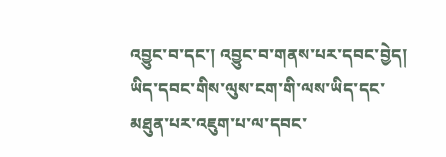འབྱུང་བ་དང་། འབྱུང་བ་གནས་པར་དབང་བྱེད། ཡིད་དབང་གིས་ལུས་ངག་གི་ལས་ཡིད་དང་མཐུན་པར་འཇུག་པ་ལ་དབང་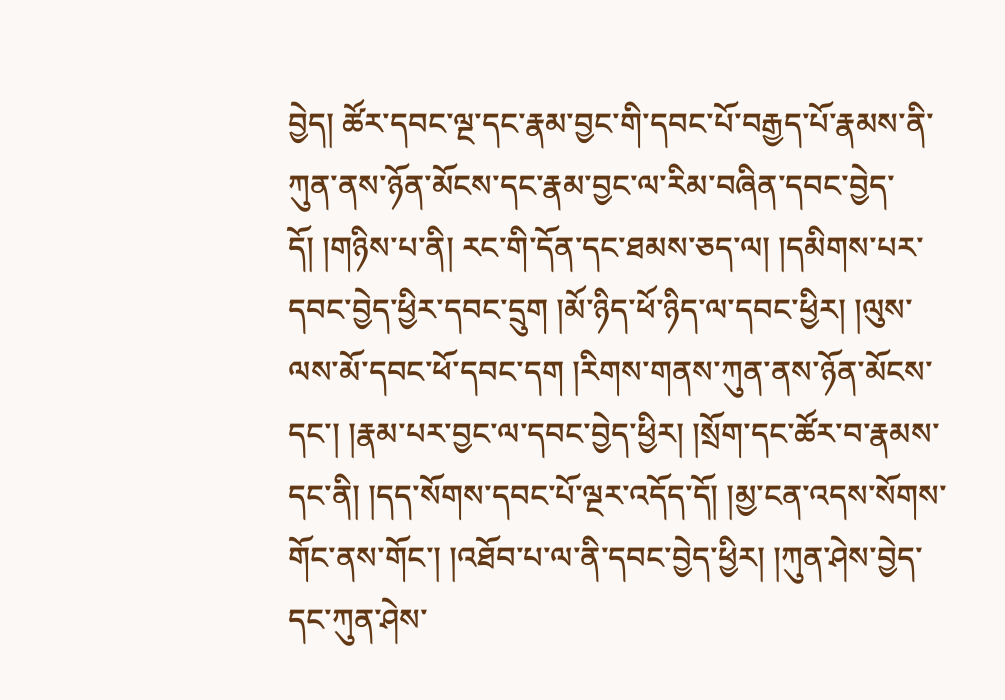བྱེད། ཚོར་དབང་ལྔ་དང་རྣམ་བྱང་གི་དབང་པོ་བརྒྱད་པོ་རྣམས་ནི་ཀུན་ནས་ཉོན་མོངས་དང་རྣམ་བྱང་ལ་རིམ་བཞིན་དབང་བྱེད་དོ། །གཉིས་པ་ནི། རང་གི་དོན་དང་ཐམས་ཅད་ལ། །དམིགས་པར་དབང་བྱེད་ཕྱིར་དབང་དྲུག །མོ་ཉིད་ཕོ་ཉིད་ལ་དབང་ཕྱིར། །ལུས་ལས་མོ་དབང་ཕོ་དབང་དག །རིགས་གནས་ཀུན་ནས་ཉོན་མོངས་དང་། །རྣམ་པར་བྱང་ལ་དབང་བྱེད་ཕྱིར། །སྲོག་དང་ཚོར་བ་རྣམས་དང་ནི། །དད་སོགས་དབང་པོ་ལྔར་འདོད་དོ། །མྱ་ངན་འདས་སོགས་གོང་ནས་གོང་། །འཐོབ་པ་ལ་ནི་དབང་བྱེད་ཕྱིར། །ཀུན་ཤེས་བྱེད་དང་ཀུན་ཤེས་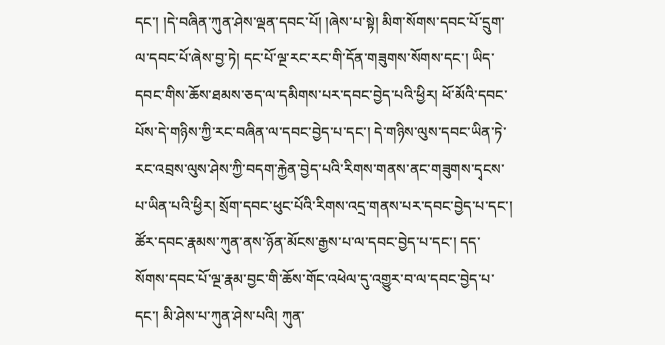དང་། །དེ་བཞིན་ཀུན་ཤེས་ལྡན་དབང་པོ། །ཞེས་པ་སྟེ། མིག་སོགས་དབང་པོ་དྲུག་ལ་དབང་པོ་ཞེས་བྱ་ཏེ། དང་པོ་ལྔ་རང་རང་གི་དོན་གཟུགས་སོགས་དང་། ཡིད་དབང་གིས་ཆོས་ཐམས་ཅད་ལ་དམིགས་པར་དབང་བྱེད་པའི་ཕྱིར། ཕོ་མོའི་དབང་པོས་དེ་གཉིས་ཀྱི་རང་བཞིན་ལ་དབང་བྱེད་པ་དང་། དེ་གཉིས་ལུས་དབང་ཡིན་ཏེ་རང་འབྲས་ལུས་ཤེས་ཀྱི་བདག་རྐྱེན་བྱེད་པའི་རིགས་གནས་ནང་གཟུགས་དྭངས་པ་ཡིན་པའི་ཕྱིར། སྲོག་དབང་ཕུང་པོའི་རིགས་འདྲ་གནས་པར་དབང་བྱེད་པ་དང་། ཚོར་དབང་རྣམས་ཀུན་ནས་ཉོན་མོངས་རྒྱས་པ་ལ་དབང་བྱེད་པ་དང་། དད་སོགས་དབང་པོ་ལྔ་རྣམ་བྱང་གི་ཆོས་གོང་འཕེལ་དུ་འགྱུར་བ་ལ་དབང་བྱེད་པ་དང་། མི་ཤེས་པ་ཀུན་ཤེས་པའི། ཀུན་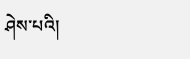ཤེས་པའི།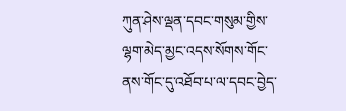ཀུན་ཤེས་ལྡན་དབང་གསུམ་གྱིས་ལྷག་མེད་མྱང་འདས་སོགས་གོང་ནས་གོང་དུ་འཐོབ་པ་ལ་དབང་བྱེད་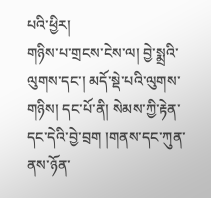པའི་ཕྱིར།
གཉིས་པ་གྲངས་ངེས་ལ། བྱེ་སྨྲའི་ལུགས་དང་། མདོ་སྡེ་པའི་ལུགས་གཉིས། དང་པོ་ནི། སེམས་ཀྱི་རྟེན་དང་དེའི་བྱེ་བྲག །གནས་དང་ཀུན་ནས་ཉོན་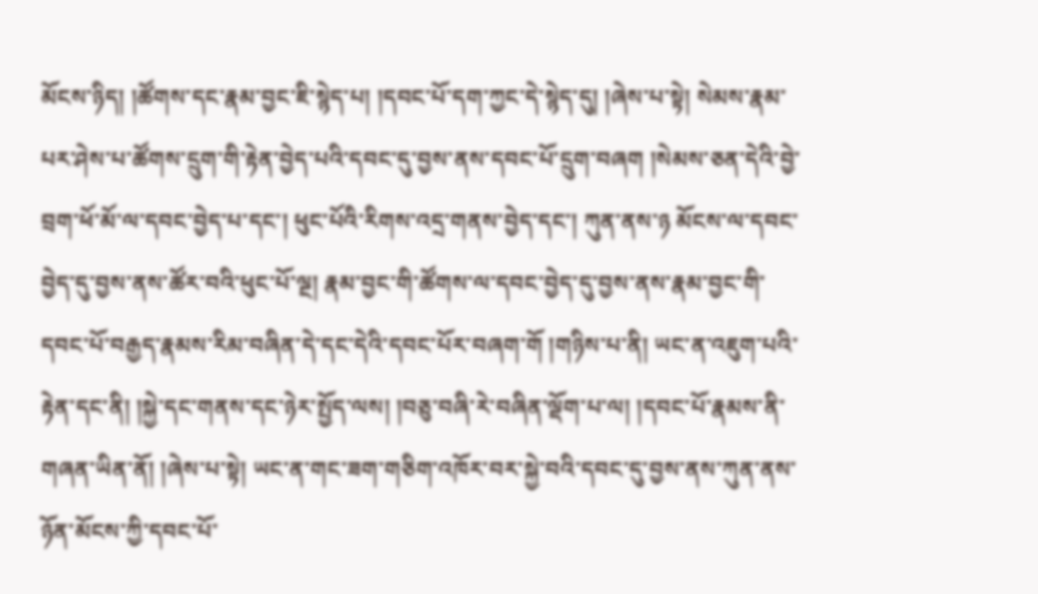མོངས་ཉིད། །ཚོགས་དང་རྣམ་བྱང་ཇི་སྙེད་པ། །དབང་པོ་དག་ཀྱང་དེ་སྙེད་དུ། །ཞེས་པ་སྟེ། སེམས་རྣམ་པར་ཤེས་པ་ཚོགས་དྲུག་གི་རྟེན་བྱེད་པའི་དབང་དུ་བྱས་ནས་དབང་པོ་དྲུག་བཞག །སེམས་ཅན་དེའི་བྱེ་བྲག་ཕོ་མོ་ལ་དབང་བྱེད་པ་དང་། ཕུང་པོའི་རིགས་འདྲ་གནས་བྱེད་དང་། ཀུན་ནས་ཉ མོངས་ལ་དབང་བྱེད་དུ་བྱས་ནས་ཚོར་བའི་ཕུང་པོ་ལྔ། རྣམ་བྱང་གི་ཚོགས་ལ་དབང་བྱེད་དུ་བྱས་ནས་རྣམ་བྱང་གི་དབང་པོ་བརྒྱད་རྣམས་རིམ་བཞིན་དེ་དང་དེའི་དབང་པོར་བཞག་གོ །གཉིས་པ་ནི། ཡང་ན་འཇུག་པའི་རྟེན་དང་ནི། །སྐྱེ་དང་གནས་དང་ཉེར་སྤྱོད་ལས། །བཅུ་བཞི་རེ་བཞིན་ལྡོག་པ་ལ། །དབང་པོ་རྣམས་ནི་གཞན་ཡིན་ནོ། །ཞེས་པ་སྟེ། ཡང་ན་གང་ཟག་གཅིག་འཁོར་བར་སྐྱེ་བའི་དབང་དུ་བྱས་ནས་ཀུན་ནས་ཉོན་མོངས་ཀྱི་དབང་པོ་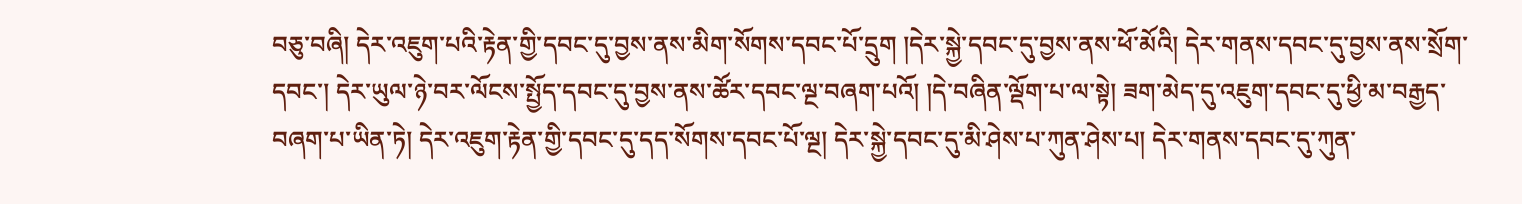བཅུ་བཞི། དེར་འཇུག་པའི་རྟེན་གྱི་དབང་དུ་བྱས་ནས་མིག་སོགས་དབང་པོ་དྲུག །དེར་སྐྱེ་དབང་དུ་བྱས་ནས་ཕོ་མོའི། དེར་གནས་དབང་དུ་བྱས་ནས་སྲོག་དབང་། དེར་ཡུལ་ཉེ་བར་ལོངས་སྤྱོད་དབང་དུ་བྱས་ནས་ཚོར་དབང་ལྔ་བཞག་པའོ། །དེ་བཞིན་ལྡོག་པ་ལ་སྟེ། ཟག་མེད་དུ་འཇུག་དབང་དུ་ཕྱི་མ་བརྒྱད་བཞག་པ་ཡིན་ཏེ། དེར་འཇུག་རྟེན་གྱི་དབང་དུ་དད་སོགས་དབང་པོ་ལྔ། དེར་སྐྱེ་དབང་དུ་མི་ཤེས་པ་ཀུན་ཤེས་པ། དེར་གནས་དབང་དུ་ཀུན་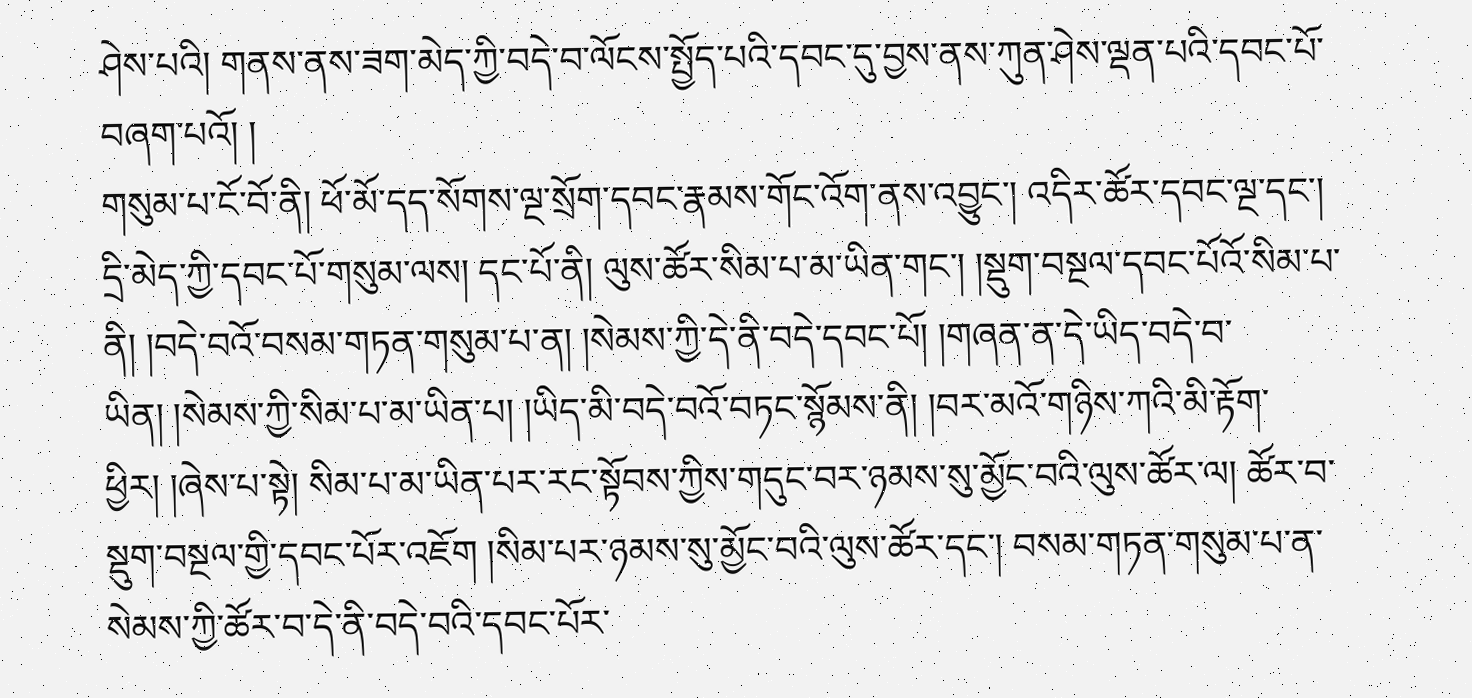ཤེས་པའི། གནས་ནས་ཟག་མེད་ཀྱི་བདེ་བ་ལོངས་སྤྱོད་པའི་དབང་དུ་བྱས་ནས་ཀུན་ཤེས་ལྡན་པའི་དབང་པོ་བཞག་པའོ། །
གསུམ་པ་ངོ་བོ་ནི། ཕོ་མོ་དད་སོགས་ལྔ་སྲོག་དབང་རྣམས་གོང་འོག་ནས་འབྱུང་། འདིར་ཚོར་དབང་ལྔ་དང་། དྲི་མེད་ཀྱི་དབང་པོ་གསུམ་ལས། དང་པོ་ནི། ལུས་ཚོར་སིམ་པ་མ་ཡིན་གང་། །སྡུག་བསྔལ་དབང་པོའོ་སིམ་པ་ནི། །བདེ་བའོ་བསམ་གཏན་གསུམ་པ་ན། །སེམས་ཀྱི་དེ་ནི་བདེ་དབང་པོ། །གཞན་ན་དེ་ཡིད་བདེ་བ་ཡིན། །སེམས་ཀྱི་སིམ་པ་མ་ཡིན་པ། །ཡིད་མི་བདེ་བའོ་བཏང་སྙོམས་ནི། །བར་མའོ་གཉིས་ཀའི་མི་རྟོག་ཕྱིར། །ཞེས་པ་སྟེ། སིམ་པ་མ་ཡིན་པར་རང་སྟོབས་ཀྱིས་གདུང་བར་ཉམས་སུ་མྱོང་བའི་ལུས་ཚོར་ལ། ཚོར་བ་སྡུག་བསྔལ་གྱི་དབང་པོར་འཇོག །སིམ་པར་ཉམས་སུ་མྱོང་བའི་ལུས་ཚོར་དང་། བསམ་གཏན་གསུམ་པ་ན་སེམས་ཀྱི་ཚོར་བ་དེ་ནི་བདེ་བའི་དབང་པོར་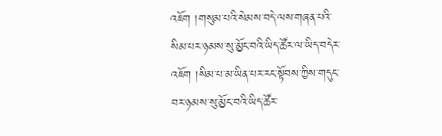འཇོག །གསུམ་པའི་སེམས་བདེ་ལས་གཞན་པའི་སིམ་པར་ཉམས་སུ་མྱོང་བའི་ཡིད་ཚོར་ལ་ཡིད་བདེར་འཇོག །སིམ་པ་མ་ཡིན་པར་རང་སྟོབས་ཀྱིས་གདུང་བར་ཉམས་སུ་མྱོང་བའི་ཡིད་ཚོར་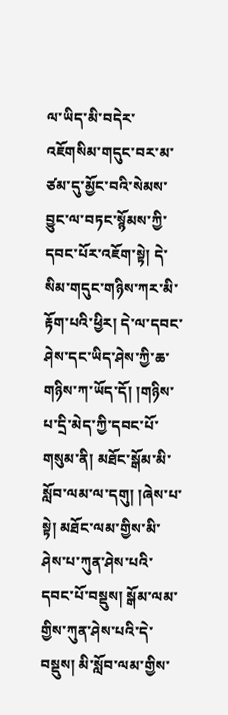ལ་ཡིད་མི་བདེར་འཇོགསིམ་གདུང་བར་མ་ཙམ་དུ་མྱོང་བའི་སེམས་བྱུང་ལ་བཏང་སྙོམས་ཀྱི་དབང་པོར་འཇོག་སྟེ། དེ་སིམ་གདུང་གཉིས་ཀར་མི་རྟོག་པའི་ཕྱིར། དེ་ལ་དབང་ཤེས་དང་ཡིད་ཤེས་ཀྱི་ཆ་གཉིས་ཀ་ཡོད་དོ། །གཉིས་པ་དྲི་མེད་ཀྱི་དབང་པོ་གསུམ་ནི། མཐོང་སྒོམ་མི་སློབ་ལམ་ལ་དགུ། །ཞེས་པ་སྟེ། མཐོང་ལམ་གྱིས་མི་ཤེས་པ་ཀུན་ཤེས་པའི་དབང་པོ་བསྡུས། སྒོམ་ལམ་གྱིས་ཀུན་ཤེས་པའི་དེ་བསྡུས། མི་སློབ་ལམ་གྱིས་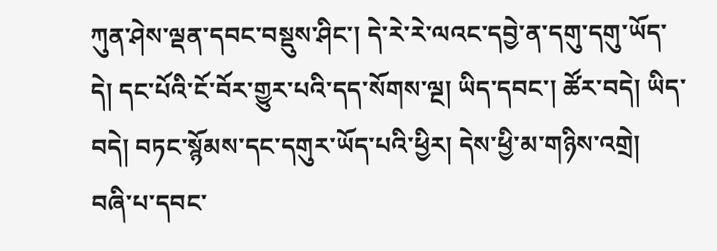ཀུན་ཤེས་ལྡན་དབང་བསྡུས་ཤིང་། དེ་རེ་རེ་ལའང་དབྱེ་ན་དགུ་དགུ་ཡོད་དེ། དང་པོའི་ངོ་བོར་གྱུར་པའི་དད་སོགས་ལྔ། ཡིད་དབང་། ཚོར་བདེ། ཡིད་བདེ། བཏང་སྙོམས་དང་དགུར་ཡོད་པའི་ཕྱིར། དེས་ཕྱི་མ་གཉིས་འགྲེ།
བཞི་པ་དབང་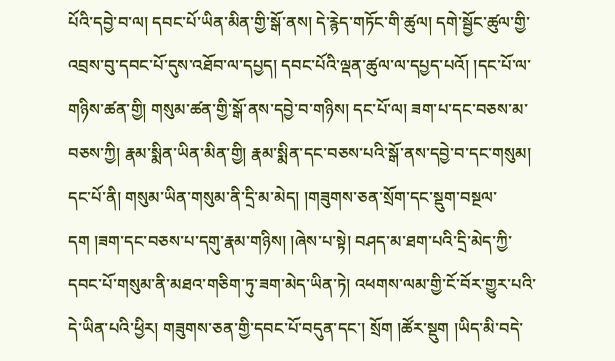པོའི་དབྱེ་བ་ལ། དབང་པོ་ཡིན་མིན་གྱི་སྒོ་ནས། དེ་རྙེད་གཏོང་གི་ཚུལ། དགེ་སྦྱོང་ཚུལ་གྱི་འབྲས་བུ་དབང་པོ་དུས་འཐོབ་ལ་དཔྱད། དབང་པོའི་ལྡན་ཚུལ་ལ་དཔྱད་པའོ། །དང་པོ་ལ་གཉིས་ཚན་གྱི། གསུམ་ཚན་གྱི་སྒོ་ནས་དབྱེ་བ་གཉིས། དང་པོ་ལ། ཟག་པ་དང་བཅས་མ་བཅས་ཀྱི། རྣམ་སྨིན་ཡིན་མིན་གྱི། རྣམ་སྨིན་དང་བཅས་པའི་སྒོ་ནས་དབྱེ་བ་དང་གསུམ། དང་པོ་ནི། གསུམ་ཡིན་གསུམ་ནི་དྲི་མ་མེད། །གཟུགས་ཅན་སྲོག་དང་སྡུག་བསྔལ་དག །ཟག་དང་བཅས་པ་དགུ་རྣམ་གཉིས། །ཞེས་པ་སྟེ། བཤད་མ་ཐག་པའི་དྲི་མེད་ཀྱི་དབང་པོ་གསུམ་ནི་མཐའ་གཅིག་ཏུ་ཟག་མེད་ཡིན་ཏེ། འཕགས་ལམ་གྱི་ངོ་བོར་གྱུར་པའི་དེ་ཡིན་པའི་ཕྱིར། གཟུགས་ཅན་གྱི་དབང་པོ་བདུན་དང་། སྲོག །ཚོར་སྡུག །ཡིད་མི་བདེ་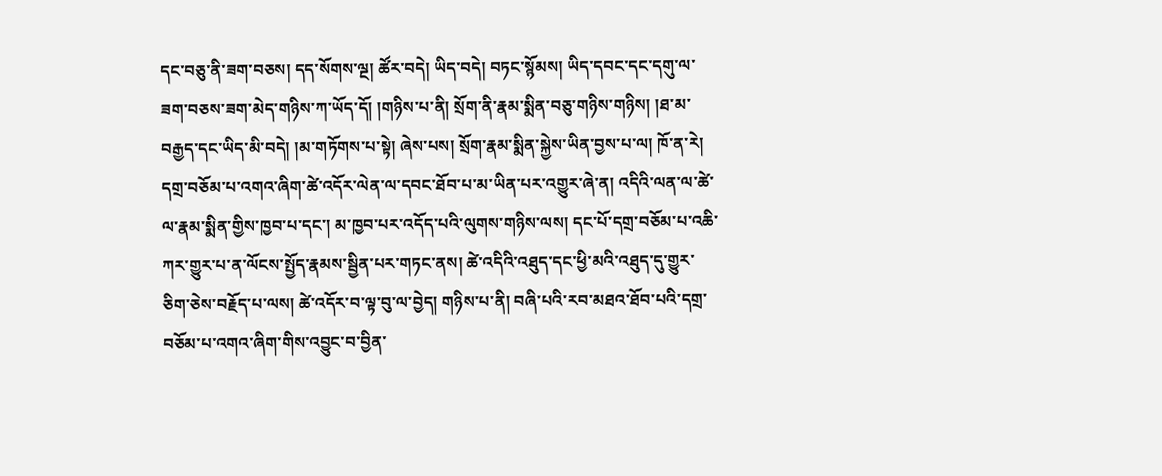དང་བཅུ་ནི་ཟག་བཅས། དད་སོགས་ལྔ། ཚོར་བདེ། ཡིད་བདེ། བཏང་སྙོམས། ཡིད་དབང་དང་དགུ་ལ་ཟག་བཅས་ཟག་མེད་གཉིས་ཀ་ཡོད་དོ། །གཉིས་པ་ནི། སྲོག་ནི་རྣམ་སྨིན་བཅུ་གཉིས་གཉིས། །ཐ་མ་བརྒྱད་དང་ཡིད་མི་བདེ། །མ་གཏོགས་པ་སྟེ། ཞེས་པས། སྲོག་རྣམ་སྨིན་སྐྱེས་ཡིན་བྱས་པ་ལ། ཁོ་ན་རེ། དགྲ་བཅོམ་པ་འགའ་ཞིག་ཚེ་འདོར་ལེན་ལ་དབང་ཐོབ་པ་མ་ཡིན་པར་འགྱུར་ཞེ་ན། འདིའི་ལན་ལ་ཚེ་ལ་རྣམ་སྨིན་གྱིས་ཁྱབ་པ་དང་། མ་ཁྱབ་པར་འདོད་པའི་ལུགས་གཉིས་ལས། དང་པོ་དགྲ་བཅོམ་པ་འཆི་ཀར་གྱུར་པ་ན་ལོངས་སྤྱོད་རྣམས་སྦྱིན་པར་གཏང་ནས། ཚེ་འདིའི་འཐུད་དང་ཕྱི་མའི་འཐུད་དུ་གྱུར་ཅིག་ཅེས་བརྗོད་པ་ལས། ཚེ་འདོར་བ་ལྟ་བུ་ལ་བྱེད། གཉིས་པ་ནི། བཞི་པའི་རབ་མཐའ་ཐོབ་པའི་དགྲ་བཅོམ་པ་འགའ་ཞིག་གིས་འབྱུང་བ་བྱིན་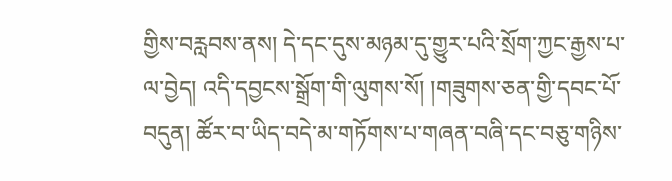གྱིས་བརླབས་ནས། དེ་དང་དུས་མཉམ་དུ་གྱུར་པའི་སྲོག་ཀྱང་རྒྱས་པ་ལ་བྱེད། འདི་དབྱངས་སྒྲོག་གི་ལུགས་སོ། །གཟུགས་ཅན་གྱི་དབང་པོ་བདུན། ཚོར་བ་ཡིད་བདེ་མ་གཏོགས་པ་གཞན་བཞི་དང་བཅུ་གཉིས་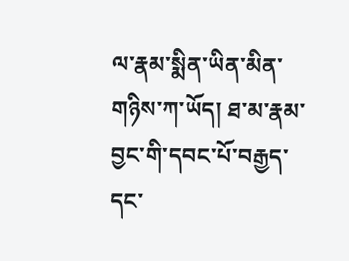ལ་རྣམ་སྨིན་ཡིན་མིན་གཉིས་ཀ་ཡོད། ཐ་མ་རྣམ་བྱང་གི་དབང་པོ་བརྒྱད་དང་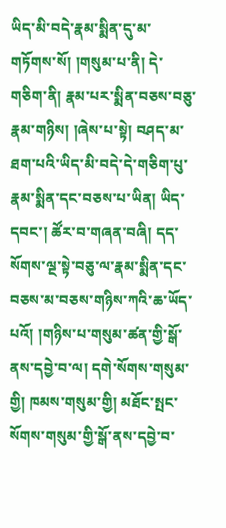ཡིད་མི་བདེ་རྣམ་སྨིན་དུ་མ་གཏོགས་སོ། །གསུམ་པ་ནི། དེ་གཅིག་ནི། རྣམ་པར་སྨིན་བཅས་བཅུ་རྣམ་གཉིས། །ཞེས་པ་སྟེ། བཤད་མ་ཐག་པའི་ཡིད་མི་བདེ་དེ་གཅིག་པུ་རྣམ་སྨིན་དང་བཅས་པ་ཡིན། ཡིད་དབང་། ཚོར་བ་གཞན་བཞི། དད་སོགས་ལྔ་སྟེ་བཅུ་ལ་རྣམ་སྨིན་དང་བཅས་མ་བཅས་གཉིས་ཀའི་ཆ་ཡོད་པའོ། །གཉིས་པ་གསུམ་ཚན་གྱི་སྒོ་ནས་དབྱེ་བ་ལ། དགེ་སོགས་གསུམ་གྱི། ཁམས་གསུམ་གྱི། མཐོང་སྤང་སོགས་གསུམ་གྱི་སྒོ་ནས་དབྱེ་བ་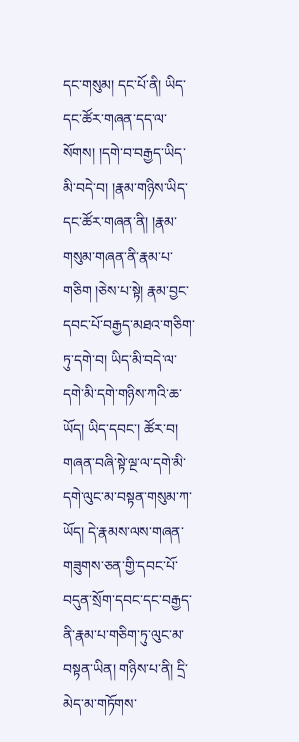དང་གསུམ། དང་པོ་ནི། ཡིད་དང་ཚོར་གཞན་དད་ལ་སོགས། །དགེ་བ་བརྒྱད་ཡིད་མི་བདེ་བ། །རྣམ་གཉིས་ཡིད་དང་ཚོར་གཞན་ནི། །རྣམ་གསུམ་གཞན་ནི་རྣམ་པ་གཅིག །ཅེས་པ་སྟེ། རྣམ་བྱང་དབང་པོ་བརྒྱད་མཐའ་གཅིག་ཏུ་དགེ་བ། ཡིད་མི་བདེ་ལ་དགེ་མི་དགེ་གཉིས་ཀའི་ཆ་ཡོད། ཡིད་དབང་། ཚོར་བ། གཞན་བཞི་སྟེ་ལྔ་ལ་དགེ་མི་དགེ་ལུང་མ་བསྟན་གསུམ་ཀ་ཡོད། དེ་རྣམས་ལས་གཞན་གཟུགས་ཅན་གྱི་དབང་པོ་བདུན་སྲོག་དབང་དང་བརྒྱད་ནི་རྣམ་པ་གཅིག་ཏུ་ལུང་མ་བསྟན་ཡིན། གཉིས་པ་ནི། དྲི་མེད་མ་གཏོགས་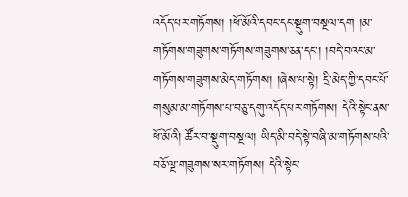འདོད་པར་གཏོགས། །ཕོ་མོའི་དབང་དང་སྡུག་བསྔལ་དག །མ་གཏོགས་གཟུགས་གཏོགས་གཟུགས་ཅན་དང་། །བདེ་བའང་མ་གཏོགས་གཟུགས་མེད་གཏོགས། །ཞེས་པ་སྟེ། དྲི་མེད་ཀྱི་དབང་པོ་གསུམ་མ་གཏོགས་པ་བཅུ་དགུ་འདོད་པར་གཏོགས། དེའི་སྟེང་ནས་ཕོ་མོའི། ཚོར་བ་སྡུག་བསྔལ། ཡིད་མི་བདེ་སྟེ་བཞི་མ་གཏོགས་པའི་བཅོ་ལྔ་གཟུགས་སར་གཏོགས། དེའི་སྟེང་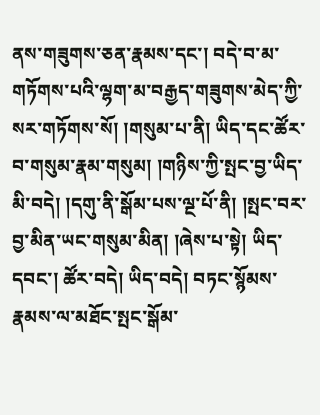ནས་གཟུགས་ཅན་རྣམས་དང་། བདེ་བ་མ་གཏོགས་པའི་ལྷག་མ་བརྒྱད་གཟུགས་མེད་ཀྱི་སར་གཏོགས་སོ། །གསུམ་པ་ནི། ཡིད་དང་ཚོར་བ་གསུམ་རྣམ་གསུམ། །གཉིས་ཀྱི་སྤང་བྱ་ཡིད་མི་བདེ། །དགུ་ནི་སྒོམ་པས་ལྔ་པོ་ནི། །སྤང་བར་བྱ་མིན་ཡང་གསུམ་མིན། །ཞེས་པ་སྟེ། ཡིད་དབང་། ཚོར་བདེ། ཡིད་བདེ། བཏང་སྙོམས་རྣམས་ལ་མཐོང་སྤང་སྒོམ་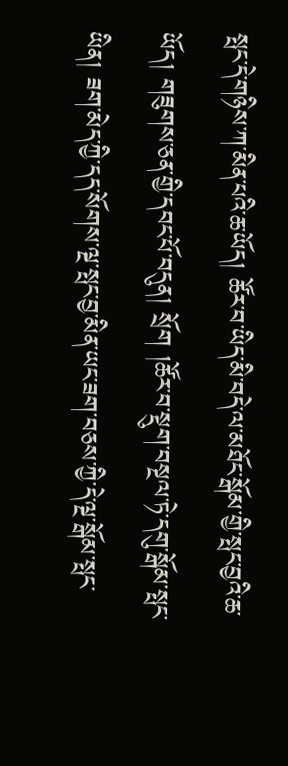སྤང་དེ་གཉིས་ཀ་མིན་པའི་ཆ་ཡོད། ཚོར་བ་ཡིད་མི་བདེ་ལ་མཐོང་སྒོམ་གྱི་སྤང་བྱའི་ཆ་ཡོད། གཟུགས་ཅན་གྱི་དབང་པོ་བདུན། སྲོག །ཚོར་བ་སྡུག་བསྔལ་ཏེ་དགུ་སྒོམ་སྤང་ཡིན། ཟག་མེད་ཀྱི་དད་སོགས་ལྔ་སྤང་བྱ་མིན་ཡང་ཟག་བཅས་ཀྱི་དེ་ལྔ་སྒོམ་སྤང་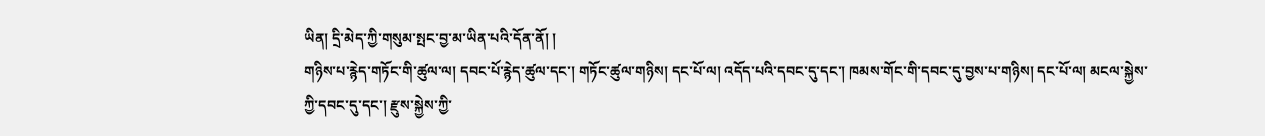ཡིན། དྲི་མེད་ཀྱི་གསུམ་སྤང་བྱ་མ་ཡིན་པའི་དོན་ནོ། །
གཉིས་པ་རྙེད་གཏོང་གི་ཚུལ་ལ། དབང་པོ་རྙེད་ཚུལ་དང་། གཏོང་ཚུལ་གཉིས། དང་པོ་ལ། འདོད་པའི་དབང་དུ་དང་། ཁམས་གོང་གི་དབང་དུ་བྱས་པ་གཉིས། དང་པོ་ལ། མངལ་སྐྱེས་ཀྱི་དབང་དུ་དང་། རྫུས་སྐྱེས་ཀྱི་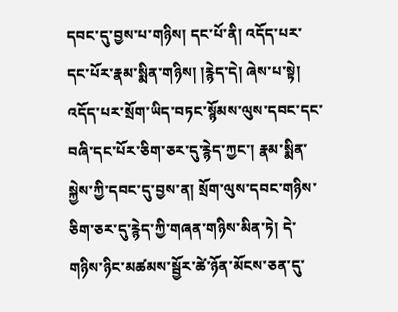དབང་དུ་བྱས་པ་གཉིས། དང་པོ་ནི། འདོད་པར་དང་པོར་རྣམ་སྨིན་གཉིས། །རྙེད་དེ། ཞེས་པ་སྟེ། འདོད་པར་སྲོག་ཡིད་བཏང་སྙོམས་ལུས་དབང་དང་བཞི་དང་པོར་ཅིག་ཅར་དུ་རྙེད་ཀྱང་། རྣམ་སྨིན་སྐྱེས་ཀྱི་དབང་དུ་བྱས་ན། སྲོག་ལུས་དབང་གཉིས་ཅིག་ཅར་དུ་རྙེད་ཀྱི་གཞན་གཉིས་མིན་ཏེ། དེ་གཉིས་ཉིང་མཚམས་སྦྱོར་ཚེ་ཉོན་མོངས་ཅན་དུ་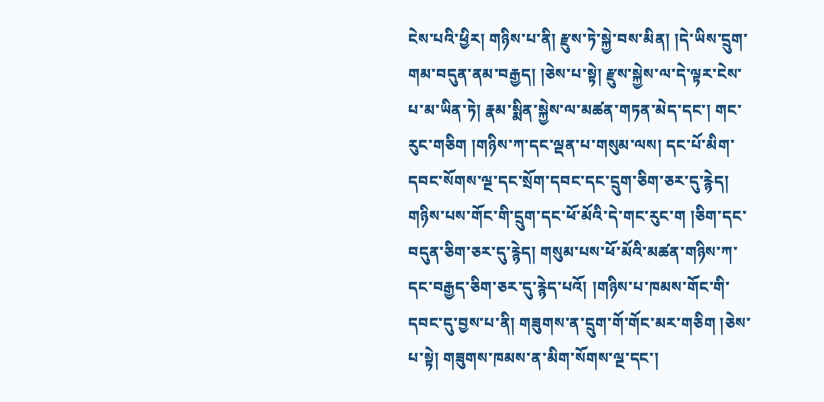ངེས་པའི་ཕྱིར། གཉིས་པ་ནི། རྫུས་ཏེ་སྐྱེ་བས་མིན། །དེ་ཡིས་དྲུག་གམ་བདུན་ནམ་བརྒྱད། །ཅེས་པ་སྟེ། རྫུས་སྐྱེས་ལ་དེ་ལྟར་ངེས་པ་མ་ཡིན་ཏེ། རྣམ་སྨིན་སྐྱེས་ལ་མཚན་གཏན་མེད་དང་། གང་རུང་གཅིག །གཉིས་ཀ་དང་ལྡན་པ་གསུམ་ལས། དང་པོ་མིག་དབང་སོགས་ལྔ་དང་སྲོག་དབང་དང་དྲུག་ཅིག་ཅར་དུ་རྙེད། གཉིས་པས་གོང་གི་དྲུག་དང་ཕོ་མོའི་དེ་གང་རུང་ག །ཅིག་དང་བདུན་ཅིག་ཅར་དུ་རྙེད། གསུམ་པས་ཕོ་མོའི་མཚན་གཉིས་ཀ་དང་བརྒྱད་ཅིག་ཅར་དུ་རྙེད་པའོ། །གཉིས་པ་ཁམས་གོང་གི་དབང་དུ་བྱས་པ་ནི། གཟུགས་ན་དྲུག་གོ་གོང་མར་གཅིག །ཅེས་པ་སྟེ། གཟུགས་ཁམས་ན་མིག་སོགས་ལྔ་དང་།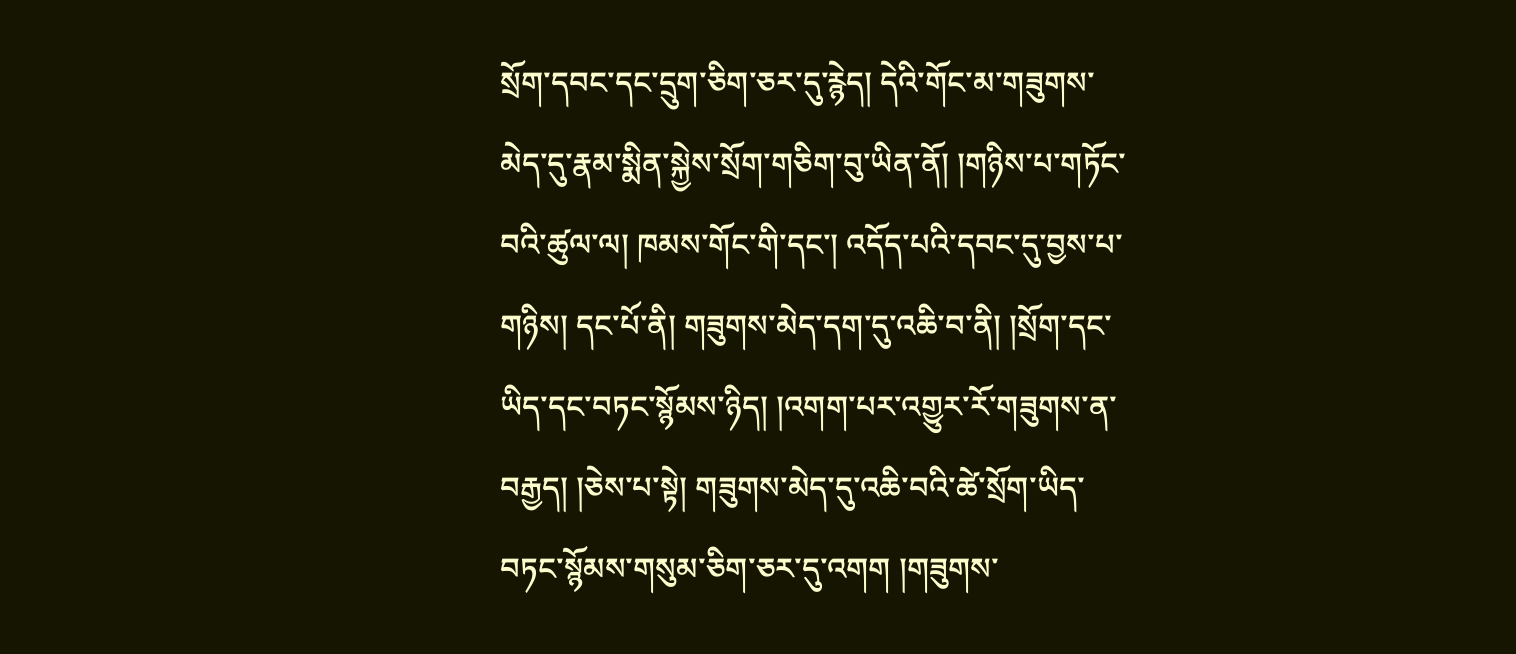སྲོག་དབང་དང་དྲུག་ཅིག་ཅར་དུ་རྙེད། དེའི་གོང་མ་གཟུགས་མེད་དུ་རྣམ་སྨིན་སྐྱེས་སྲོག་གཅིག་བུ་ཡིན་ནོ། །གཉིས་པ་གཏོང་བའི་ཚུལ་ལ། ཁམས་གོང་གི་དང་། འདོད་པའི་དབང་དུ་བྱས་པ་གཉིས། དང་པོ་ནི། གཟུགས་མེད་དག་དུ་འཆི་བ་ནི། །སྲོག་དང་ཡིད་དང་བཏང་སྙོམས་ཉིད། །འགག་པར་འགྱུར་རོ་གཟུགས་ན་བརྒྱད། །ཅེས་པ་སྟེ། གཟུགས་མེད་དུ་འཆི་བའི་ཚེ་སྲོག་ཡིད་བཏང་སྙོམས་གསུམ་ཅིག་ཅར་དུ་འགག །གཟུགས་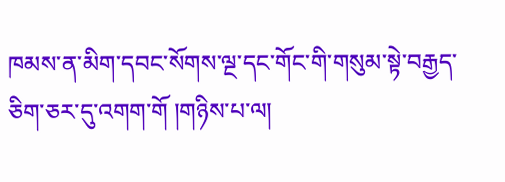ཁམས་ན་མིག་དབང་སོགས་ལྔ་དང་གོང་གི་གསུམ་སྟེ་བརྒྱད་ཅིག་ཅར་དུ་འགག་གོ །གཉིས་པ་ལ།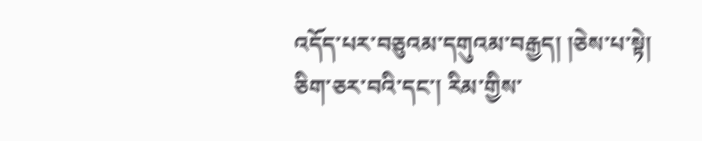འདོད་པར་བཅུའམ་དགུའམ་བརྒྱད། །ཅེས་པ་སྟེ། ཅིག་ཅར་བའི་དང་། རིམ་གྱིས་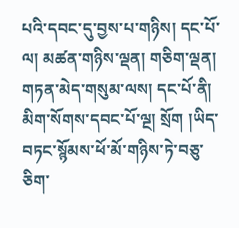པའི་དབང་དུ་བྱས་པ་གཉིས། དང་པོ་ལ། མཚན་གཉིས་ལྡན། གཅིག་ལྡན། གཏན་མེད་གསུམ་ལས། དང་པོ་ནི། མིག་སོགས་དབང་པོ་ལྔ། སྲོག །ཡིད་བཏང་སྙོམས་ཕོ་མོ་གཉིས་ཏེ་བཅུ་ཅིག་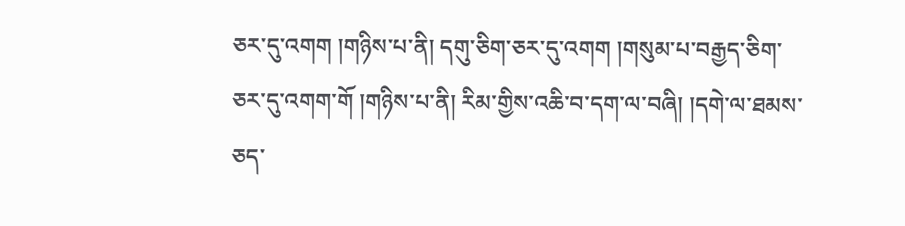ཅར་དུ་འགག །གཉིས་པ་ནི། དགུ་ཅིག་ཅར་དུ་འགག །གསུམ་པ་བརྒྱད་ཅིག་ཅར་དུ་འགག་གོ །གཉིས་པ་ནི། རིམ་གྱིས་འཆི་བ་དག་ལ་བཞི། །དགེ་ལ་ཐམས་ཅད་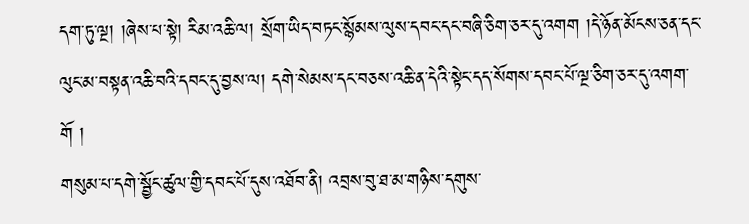དག་ཏུ་ལྔ། །ཞེས་པ་སྟེ། རིམ་འཆི་ལ། སྲོག་ཡིད་བཏང་སྙོམས་ལུས་དབང་དང་བཞི་ཅིག་ཅར་དུ་འགག །དེ་ཉོན་མོངས་ཅན་དང་ལུང་མ་བསྟན་འཆི་བའི་དབང་དུ་བྱས་ལ། དགེ་སེམས་དང་བཅས་འཆི་ན་དེའི་སྟེང་དད་སོགས་དབང་པོ་ལྔ་ཅིག་ཅར་དུ་འགག་གོ །
གསུམ་པ་དགེ་སྦྱོང་ཚུལ་གྱི་དབང་པོ་དུས་འཐོབ་ནི། འབྲས་བུ་ཐ་མ་གཉིས་དགུས་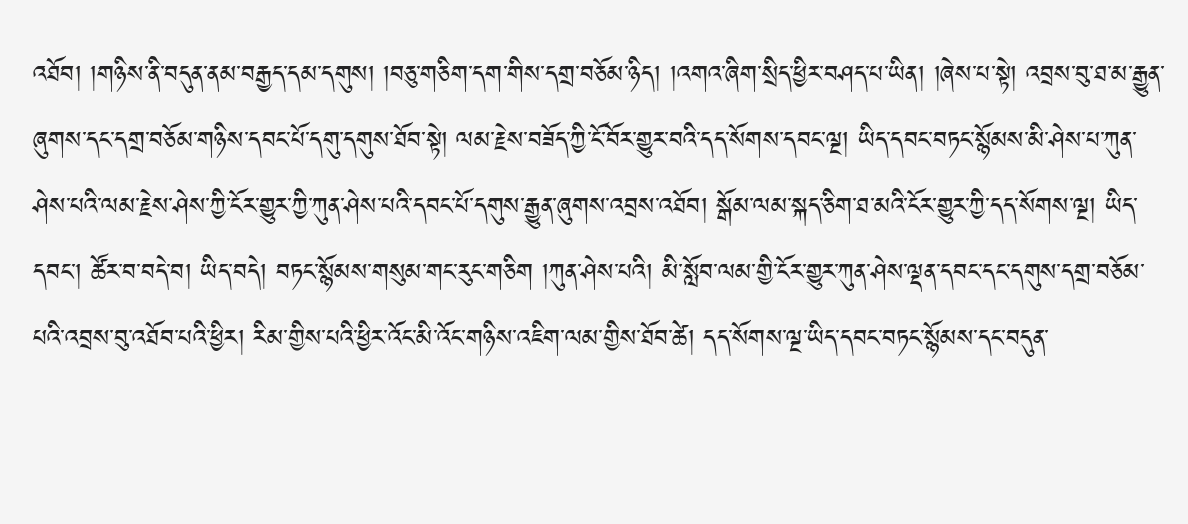འཐོབ། །གཉིས་ནི་བདུན་ནམ་བརྒྱད་དམ་དགུས། །བཅུ་གཅིག་དག་གིས་དགྲ་བཅོམ་ཉིད། །འགའ་ཞིག་སྲིད་ཕྱིར་བཤད་པ་ཡིན། །ཞེས་པ་སྟེ། འབྲས་བུ་ཐ་མ་རྒྱུན་ཞུགས་དང་དགྲ་བཅོམ་གཉིས་དབང་པོ་དགུ་དགུས་ཐོབ་སྟེ། ལམ་རྗེས་བཟོད་ཀྱི་ངོ་བོར་གྱུར་བའི་དད་སོགས་དབང་ལྔ། ཡིད་དབང་བཏང་སྙོམས་མི་ཤེས་པ་ཀུན་ཤེས་པའི་ལམ་རྗེས་ཤེས་ཀྱི་ངོར་གྱུར་ཀྱི་ཀུན་ཤེས་པའི་དབང་པོ་དགུས་རྒྱུན་ཞུགས་འབྲས་འཐོབ། སྒོམ་ལམ་སྐད་ཅིག་ཐ་མའི་ངོར་གྱུར་ཀྱི་དད་སོགས་ལྔ། ཡིད་དབང་། ཚོར་བ་བདེ་བ། ཡིད་བདེ། བཏང་སྙོམས་གསུམ་གང་རུང་གཅིག །ཀུན་ཤེས་པའི། མི་སློབ་ལམ་གྱི་ངོར་གྱུར་ཀུན་ཤེས་ལྡན་དབང་དང་དགུས་དགྲ་བཅོམ་པའི་འབྲས་བུ་འཐོབ་པའི་ཕྱིར། རིམ་གྱིས་པའི་ཕྱིར་འོང་མི་འོང་གཉིས་འཇིག་ལམ་གྱིས་ཐོབ་ཚེ། དད་སོགས་ལྔ་ཡིད་དབང་བཏང་སྙོམས་དང་བདུན་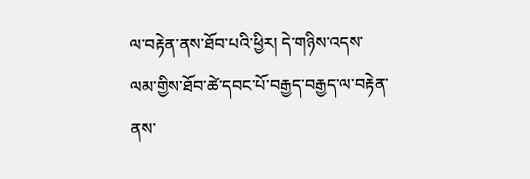ལ་བརྟེན་ནས་ཐོབ་པའི་ཕྱིར། དེ་གཉིས་འདས་ལམ་གྱིས་ཐོབ་ཚེ་དབང་པོ་བརྒྱད་བརྒྱད་ལ་བརྟེན་ནས་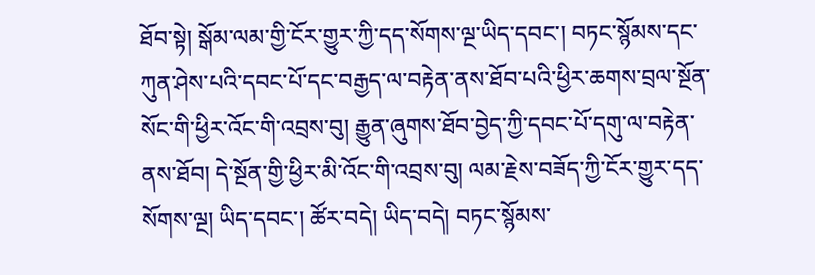ཐོབ་སྟེ། སྒོམ་ལམ་གྱི་ངོར་གྱུར་ཀྱི་དད་སོགས་ལྔ་ཡིད་དབང་། བཏང་སྙོམས་དང་ཀུན་ཤེས་པའི་དབང་པོ་དང་བརྒྱད་ལ་བརྟེན་ནས་ཐོབ་པའི་ཕྱིར་ཆགས་བྲལ་སྔོན་སོང་གི་ཕྱིར་འོང་གི་འབྲས་བུ། རྒྱུན་ཞུགས་ཐོབ་བྱེད་ཀྱི་དབང་པོ་དགུ་ལ་བརྟེན་ནས་ཐོབ། དེ་སྔོན་གྱི་ཕྱིར་མི་འོང་གི་འབྲས་བུ། ལམ་རྗེས་བཟོད་ཀྱི་ངོར་གྱུར་དད་སོགས་ལྔ། ཡིད་དབང་། ཚོར་བདེ། ཡིད་བདེ། བཏང་སྙོམས་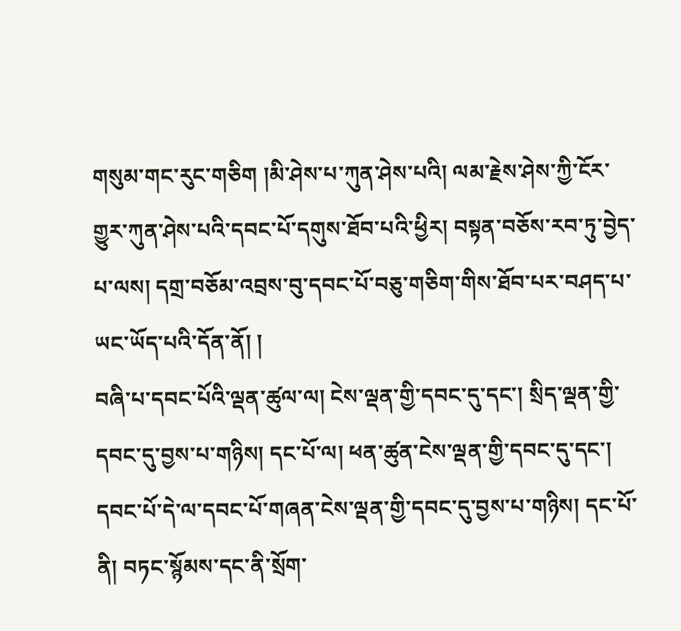གསུམ་གང་རུང་གཅིག །མི་ཤེས་པ་ཀུན་ཤེས་པའི། ལམ་རྗེས་ཤེས་ཀྱི་ངོར་གྱུར་ཀུན་ཤེས་པའི་དབང་པོ་དགུས་ཐོབ་པའི་ཕྱིར། བསྟན་བཅོས་རབ་ཏུ་བྱེད་པ་ལས། དགྲ་བཅོམ་འབྲས་བུ་དབང་པོ་བཅུ་གཅིག་གིས་ཐོབ་པར་བཤད་པ་ཡང་ཡོད་པའི་དོན་ནོ། །
བཞི་པ་དབང་པོའི་ལྡན་ཚུལ་ལ། ངེས་ལྡན་གྱི་དབང་དུ་དང་། སྲིད་ལྡན་གྱི་དབང་དུ་བྱས་པ་གཉིས། དང་པོ་ལ། ཕན་ཚུན་ངེས་ལྡན་གྱི་དབང་དུ་དང་། དབང་པོ་དེ་ལ་དབང་པོ་གཞན་ངེས་ལྡན་གྱི་དབང་དུ་བྱས་པ་གཉིས། དང་པོ་ནི། བཏང་སྙོམས་དང་ནི་སྲོག་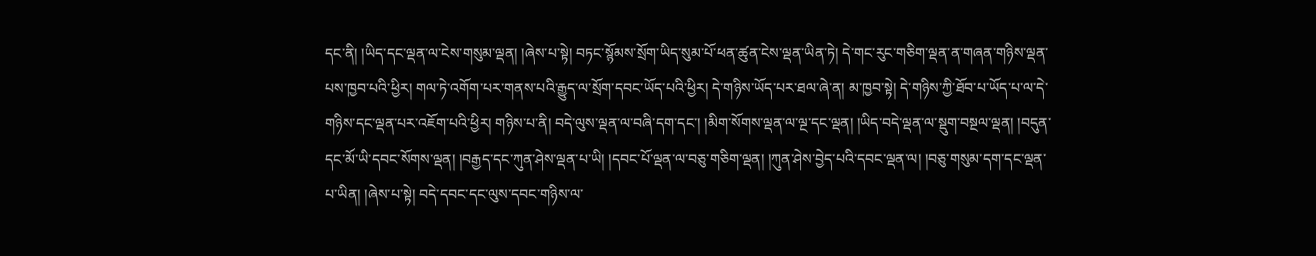དང་ནི། །ཡིད་དང་ལྡན་ལ་ངེས་གསུམ་ལྡན། །ཞེས་པ་སྟེ། བཏང་སྙོམས་སྲོག་ཡིད་སུམ་པོ་ཕན་ཚུན་ངེས་ལྡན་ཡིན་ཏེ། དེ་གང་རུང་གཅིག་ལྡན་ན་གཞན་གཉིས་ལྡན་པས་ཁྱབ་པའི་ཕྱིར། གལ་ཏེ་འགོག་པར་གནས་པའི་རྒྱུད་ལ་སྲོག་དབང་ཡོད་པའི་ཕྱིར། དེ་གཉིས་ཡོད་པར་ཐལ་ཞེ་ན། མ་ཁྱབ་སྟེ། དེ་གཉིས་ཀྱི་ཐོབ་པ་ཡོད་པ་ལ་དེ་གཉིས་དང་ལྡན་པར་འཇོག་པའི་ཕྱིར། གཉིས་པ་ནི། བདེ་ལུས་ལྡན་ལ་བཞི་དག་དང་། །མིག་སོགས་ལྡན་ལ་ལྔ་དང་ལྡན། །ཡིད་བདེ་ལྡན་ལ་སྡུག་བསྔལ་ལྡན། །བདུན་དང་མོ་ཡི་དབང་སོགས་ལྡན། །བརྒྱད་དང་ཀུན་ཤེས་ལྡན་པ་ཡི། །དབང་པོ་ལྡན་ལ་བཅུ་གཅིག་ལྡན། །ཀུན་ཤེས་བྱེད་པའི་དབང་ལྡན་ལ། །བཅུ་གསུམ་དག་དང་ལྡན་པ་ཡིན། །ཞེས་པ་སྟེ། བདེ་དབང་དང་ལུས་དབང་གཉིས་ལ་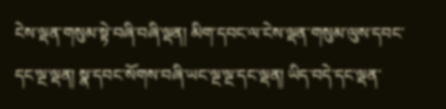ངེས་ལྡན་གསུམ་སྟེ་བཞི་བཞི་ལྡན། མིག་དབང་ལ་ངེས་ལྡན་གསུམ་ལུས་དབང་དང་ལྔ་ལྡན། སྣ་དབང་སོགས་བཞི་ཡང་ལྔ་ལྔ་དང་ལྡན། ཡིད་བདེ་དང་ལྡན་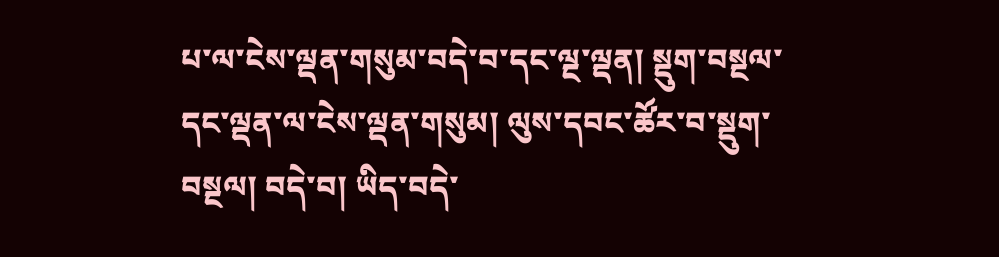པ་ལ་ངེས་ལྡན་གསུམ་བདེ་བ་དང་ལྔ་ལྡན། སྡུག་བསྔལ་དང་ལྡན་ལ་ངེས་ལྡན་གསུམ། ལུས་དབང་ཚོར་བ་སྡུག་བསྔལ། བདེ་བ། ཡིད་བདེ་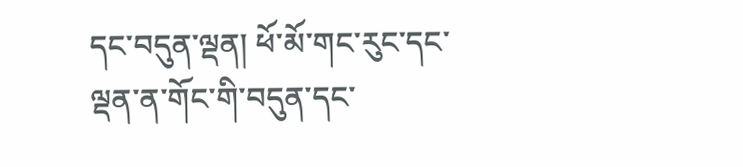དང་བདུན་ལྡན། ཕོ་མོ་གང་རུང་དང་ལྡན་ན་གོང་གི་བདུན་དང་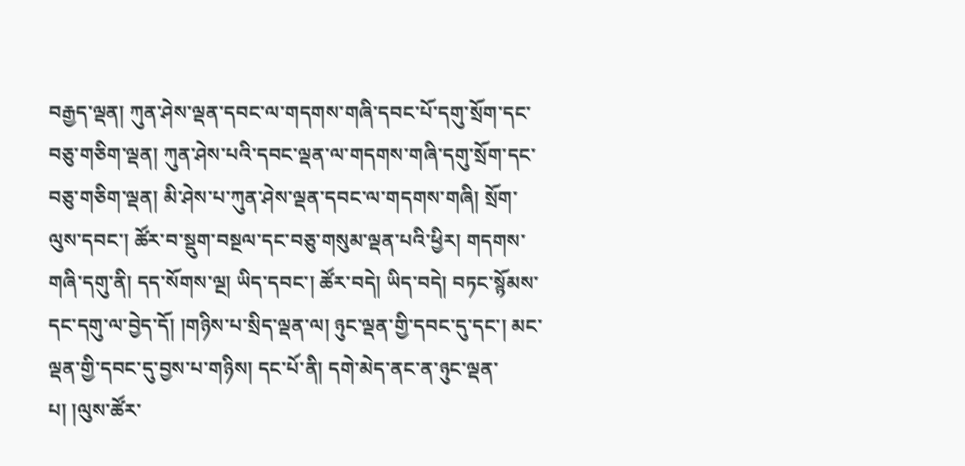བརྒྱད་ལྡན། ཀུན་ཤེས་ལྡན་དབང་ལ་གདགས་གཞི་དབང་པོ་དགུ་སྲོག་དང་བཅུ་གཅིག་ལྡན། ཀུན་ཤེས་པའི་དབང་ལྡན་ལ་གདགས་གཞི་དགུ་སྲོག་དང་བཅུ་གཅིག་ལྡན། མི་ཤེས་པ་ཀུན་ཤེས་ལྡན་དབང་ལ་གདགས་གཞི། སྲོག་ལུས་དབང་། ཚོར་བ་སྡུག་བསྔལ་དང་བཅུ་གསུམ་ལྡན་པའི་ཕྱིར། གདགས་གཞི་དགུ་ནི། དད་སོགས་ལྔ། ཡིད་དབང་། ཚོར་བདེ། ཡིད་བདེ། བཏང་སྙོམས་དང་དགུ་ལ་བྱེད་དོ། །གཉིས་པ་སྲིད་ལྡན་ལ། ཉུང་ལྡན་གྱི་དབང་དུ་དང་། མང་ལྡན་གྱི་དབང་དུ་བྱས་པ་གཉིས། དང་པོ་ནི། དགེ་མེད་ནང་ན་ཉུང་ལྡན་པ། །ལུས་ཚོར་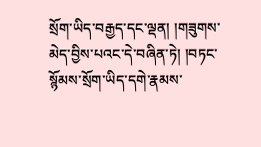སྲོག་ཡིད་བརྒྱད་དང་ལྡན། །གཟུགས་མེད་བྱིས་པའང་དེ་བཞིན་ཏེ། །བཏང་སྙོམས་སྲོག་ཡིད་དགེ་རྣམས་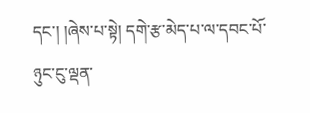དང་། །ཞེས་པ་སྟེ། དགེ་རྩ་མེད་པ་ལ་དབང་པོ་ཉུང་ངུ་ལྡན་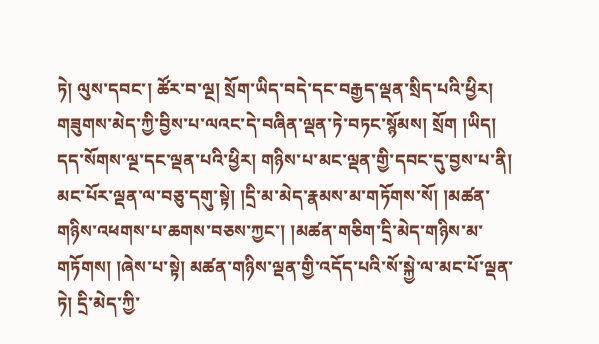ཏེ། ལུས་དབང་། ཚོར་བ་ལྔ། སྲོག་ཡིད་བདེ་དང་བརྒྱད་ལྡན་སྲིད་པའི་ཕྱིར། གཟུགས་མེད་ཀྱི་བྱིས་པ་ལའང་དེ་བཞིན་ལྡན་ཏེ་བཏང་སྙོམས། སྲོག །ཡིད། དད་སོགས་ལྔ་དང་ལྡན་པའི་ཕྱིར། གཉིས་པ་མང་ལྡན་གྱི་དབང་དུ་བྱས་པ་ནི། མང་པོར་ལྡན་ལ་བཅུ་དགུ་སྟེ། །དྲི་མ་མེད་རྣམས་མ་གཏོགས་སོ། །མཚན་གཉིས་འཕགས་པ་ཆགས་བཅས་ཀྱང་། །མཚན་གཅིག་དྲི་མེད་གཉིས་མ་གཏོགས། །ཞེས་པ་སྟེ། མཚན་གཉིས་ལྡན་གྱི་འདོད་པའི་སོ་སྐྱེ་ལ་མང་པོ་ལྡན་ཏེ། དྲི་མེད་ཀྱི་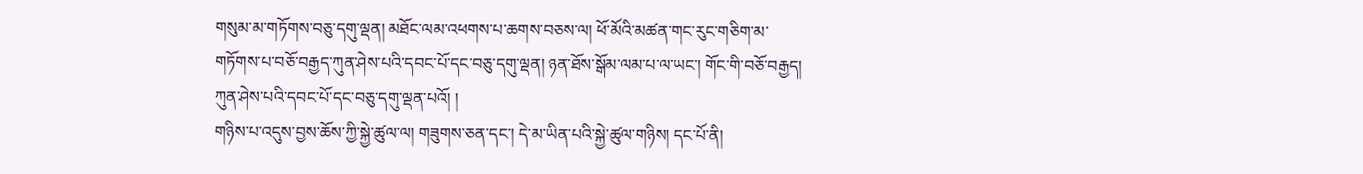གསུམ་མ་གཏོགས་བཅུ་དགུ་ལྡན། མཐོང་ལམ་འཕགས་པ་ཆགས་བཅས་ལ། ཕོ་མོའི་མཚན་གང་རུང་གཅིག་མ་གཏོགས་པ་བཅོ་བརྒྱད་ཀུན་ཤེས་པའི་དབང་པོ་དང་བཅུ་དགུ་ལྡན། ཉན་ཐོས་སྒོམ་ལམ་པ་ལ་ཡང་། གོང་གི་བཅོ་བརྒྱད། ཀུན་ཤེས་པའི་དབང་པོ་དང་བཅུ་དགུ་ལྡན་པའོ། །
གཉིས་པ་འདུས་བྱས་ཆོས་ཀྱི་སྐྱེ་ཚུལ་ལ། གཟུགས་ཅན་དང་། དེ་མ་ཡིན་པའི་སྐྱེ་ཚུལ་གཉིས། དང་པོ་ནི།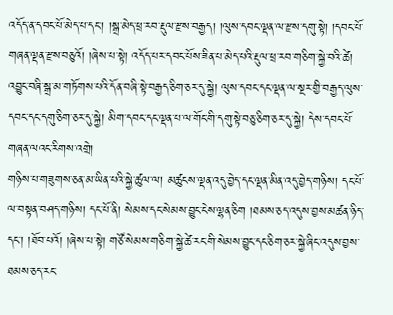འདོད་ན་དབང་པོ་མེད་པ་དང་། །སྒྲ་མེད་ཕྲ་རབ་རྡུལ་རྫས་བརྒྱད། །ལུས་དབང་ལྡན་ལ་རྫས་དགུ་སྟེ། །དབང་པོ་གཞན་ལྡན་རྫས་བཅུའོ། །ཞེས་པ་སྟེ། འདོད་པར་དབང་པོས་ཟིན་པ་མེད་པའི་རྡུལ་ཕྲ་རབ་གཅིག་སྐྱེ་བའི་ཚེ། འབྱུང་བཞི་སྒྲ་མ་གཏོགས་པའི་དོན་བཞི་སྟེ་བརྒྱད་ཅིག་ཅར་དུ་སྐྱེ། ལུས་དབང་དང་ལྡན་ལ་སྔར་གྱི་བརྒྱད་ལུས་དབང་དང་དགུ་ཅིག་ཅར་དུ་སྐྱེ། མིག་དབང་དང་ལྡན་པ་ལ་གོང་གི་དགུ་སྟེ་བཅུ་ཅིག་ཅར་དུ་སྐྱེ། དེས་དབང་པོ་གཞན་ལའང་རིགས་འགྲེ།
གཉིས་པ་གཟུགས་ཅན་མ་ཡིན་པའི་སྐྱེ་ཚུལ་ལ། མཚུངས་ལྡན་འདུ་བྱེད་དང་ལྡན་མིན་འདུ་བྱེད་གཉིས། དང་པོ་ལ་བསྟན་བཤད་གཉིས། དང་པོ་ནི། སེམས་དང་སེམས་བྱུང་ངེས་ལྷན་ཅིག །ཐམས་ཅད་འདུས་བྱས་མཚན་ཉིད་དང་། །ཐོབ་པའོ། །ཞེས་པ་སྟེ། གཙོ་སེམས་གཅིག་སྐྱེ་ཚེ་རང་གི་སེམས་བྱུང་དང་ཅིག་ཅར་སྐྱེ་ཞིང་འདུས་བྱས་ཐམས་ཅད་རང་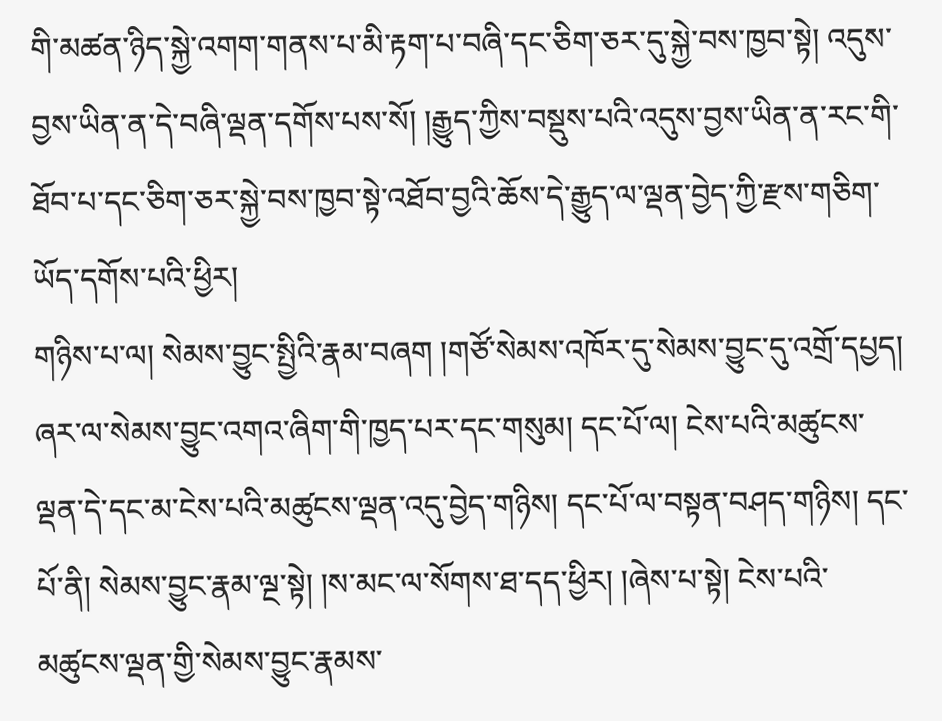གི་མཚན་ཉིད་སྐྱེ་འགག་གནས་པ་མི་རྟག་པ་བཞི་དང་ཅིག་ཅར་དུ་སྐྱེ་བས་ཁྱབ་སྟེ། འདུས་བྱས་ཡིན་ན་དེ་བཞི་ལྡན་དགོས་པས་སོ། །རྒྱུད་ཀྱིས་བསྡུས་པའི་འདུས་བྱས་ཡིན་ན་རང་གི་ཐོབ་པ་དང་ཅིག་ཅར་སྐྱེ་བས་ཁྱབ་སྟེ་འཐོབ་བྱའི་ཆོས་དེ་རྒྱུད་ལ་ལྡན་བྱེད་ཀྱི་རྫས་གཅིག་ཡོད་དགོས་པའི་ཕྱིར།
གཉིས་པ་ལ། སེམས་བྱུང་སྤྱིའི་རྣམ་བཞག །གཙོ་སེམས་འཁོར་དུ་སེམས་བྱུང་དུ་འགྲོ་དཔྱད། ཞར་ལ་སེམས་བྱུང་འགའ་ཞིག་གི་ཁྱད་པར་དང་གསུམ། དང་པོ་ལ། ངེས་པའི་མཚུངས་ལྡན་དེ་དང་མ་ངེས་པའི་མཚུངས་ལྡན་འདུ་བྱེད་གཉིས། དང་པོ་ལ་བསྟན་བཤད་གཉིས། དང་པོ་ནི། སེམས་བྱུང་རྣམ་ལྔ་སྟེ། །ས་མང་ལ་སོགས་ཐ་དད་ཕྱིར། །ཞེས་པ་སྟེ། ངེས་པའི་མཚུངས་ལྡན་གྱི་སེམས་བྱུང་རྣམས་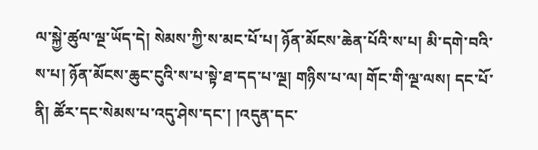ལ་སྐྱེ་ཚུལ་ལྔ་ཡོད་དེ། སེམས་ཀྱི་ས་མང་པོ་པ། ཉོན་མོངས་ཆེན་པོའི་ས་པ། མི་དགེ་བའི་ས་པ། ཉོན་མོངས་ཆུང་ངུའི་ས་པ་སྟེ་ཐ་དད་པ་ལྔ། གཉིས་པ་ལ། གོང་གི་ལྔ་ལས། དང་པོ་ནི། ཚོར་དང་སེམས་པ་འདུ་ཤེས་དང་། །འདུན་དང་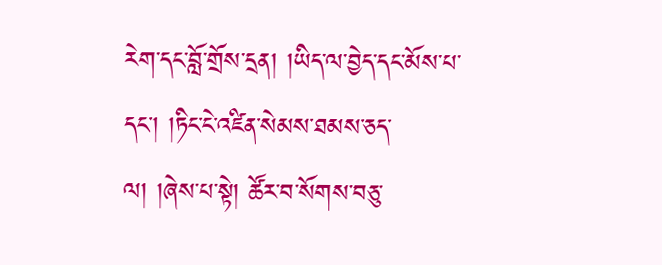རེག་དང་བློ་གྲོས་དྲན། །ཡིད་ལ་བྱེད་དང་མོས་པ་དང་། །ཏིང་ངེ་འཛིན་སེམས་ཐམས་ཅད་ལ། །ཞེས་པ་སྟེ། ཚོར་བ་སོགས་བཅུ་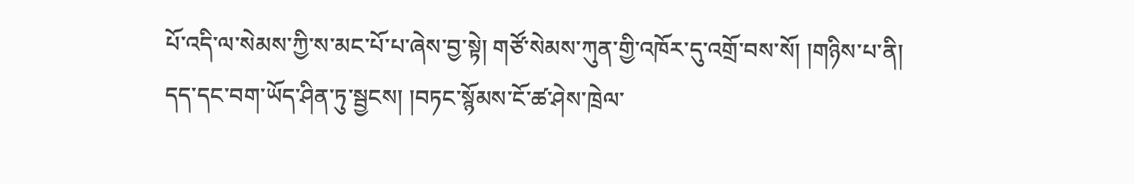པོ་འདི་ལ་སེམས་ཀྱི་ས་མང་པོ་པ་ཞེས་བྱ་སྟེ། གཙོ་སེམས་ཀུན་གྱི་འཁོར་དུ་འགྲོ་བས་སོ། །གཉིས་པ་ནི། དད་དང་བག་ཡོད་ཤིན་ཏུ་སྦྱངས། །བཏང་སྙོམས་ངོ་ཚ་ཤེས་ཁྲེལ་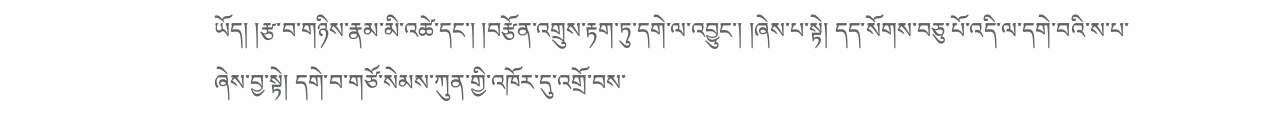ཡོད། །རྩ་བ་གཉིས་རྣམ་མི་འཚེ་དང་། །བརྩོན་འགྲུས་རྟག་ཏུ་དགེ་ལ་འབྱུང་། །ཞེས་པ་སྟེ། དད་སོགས་བཅུ་པོ་འདི་ལ་དགེ་བའི་ས་པ་ཞེས་བྱ་སྟེ། དགེ་བ་གཙོ་སེམས་ཀུན་གྱི་འཁོར་དུ་འགྲོ་བས་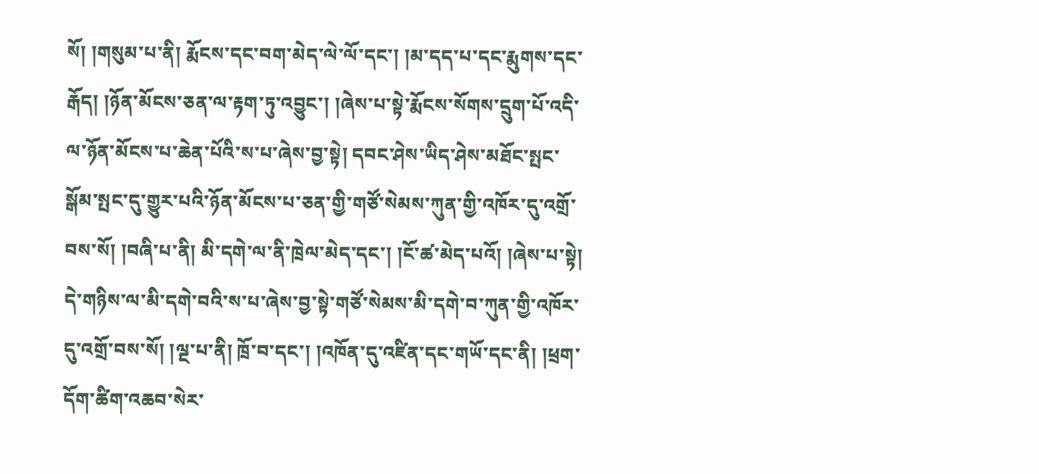སོ། །གསུམ་པ་ནི། རྨོངས་དང་བག་མེད་ལེ་ལོ་དང་། །མ་དད་པ་དང་རྨུགས་དང་རྒོད། །ཉོན་མོངས་ཅན་ལ་རྟག་ཏུ་འབྱུང་། །ཞེས་པ་སྟེ་རྨོངས་སོགས་དྲུག་པོ་འདི་ལ་ཉོན་མོངས་པ་ཆེན་པོའི་ས་པ་ཞེས་བྱ་སྟེ། དབང་ཤེས་ཡིད་ཤེས་མཐོང་སྤང་སྒོམ་སྤང་དུ་གྱུར་པའི་ཉོན་མོངས་པ་ཅན་གྱི་གཙོ་སེམས་ཀུན་གྱི་འཁོར་དུ་འགྲོ་བས་སོ། །བཞི་པ་ནི། མི་དགེ་ལ་ནི་ཁྲེལ་མེད་དང་། །ངོ་ཚ་མེད་པའོ། །ཞེས་པ་སྟེ། དེ་གཉིས་ལ་མི་དགེ་བའི་ས་པ་ཞེས་བྱ་སྟེ་གཙོ་སེམས་མི་དགེ་བ་ཀུན་གྱི་འཁོར་དུ་འགྲོ་བས་སོ། །ལྔ་པ་ནི། ཁྲོ་བ་དང་། །འཁོན་དུ་འཛིན་དང་གཡོ་དང་ནི། །ཕྲག་དོག་ཚིག་འཆབ་སེར་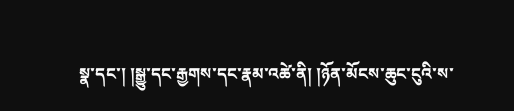སྣ་དང་། །སྒྱུ་དང་རྒྱགས་དང་རྣམ་འཚེ་ནི། །ཉོན་མོངས་ཆུང་ངུའི་ས་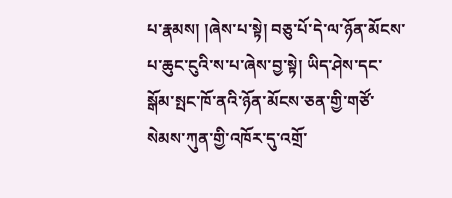པ་རྣམས། །ཞེས་པ་སྟེ། བཅུ་པོ་དེ་ལ་ཉོན་མོངས་པ་ཆུང་ངུའི་ས་པ་ཞེས་བྱ་སྟེ། ཡིད་ཤེས་དང་སྒོམ་སྤང་ཁོ་ནའི་ཉོན་མོངས་ཅན་གྱི་གཙོ་སེམས་ཀུན་གྱི་འཁོར་དུ་འགྲོ་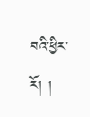བའི་ཕྱིར་རོ། །